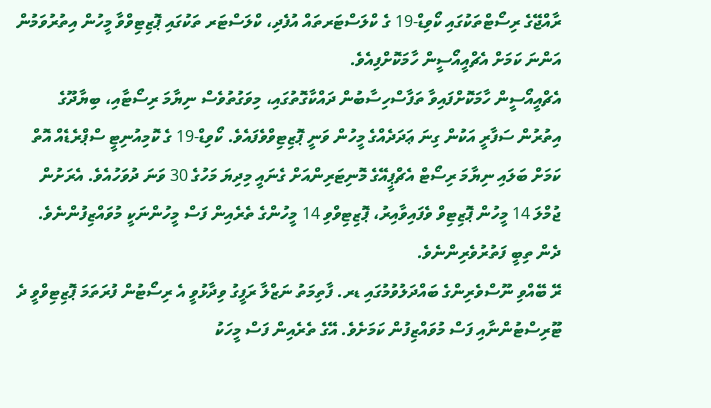ރާއްޖޭގެ ރިސޯޓްތަކުގައި ކޯވިޑް-19 ގެ ކްލަސްޓަރތައް އުފެދި، ކްލަސްޓަރ ތަކުގައި ޕޮޒިޓިވްވާ މީހުން އިތުރުވަމުން އަންނަ ކަމަށް އެޗްއީއޯސީން ހާމަކޮށްފިއެވެ.
އެޗްއީއޯސީން ހާމަކޮށްފައިވާ ތަފާސްހިސާބުން ދައްކާގޮތުގައި، މިވަގުތުވެސް ނިޔާމަ ރިސޯޓާއި، ބިޔާދޫގެ އިތުރުން ސަފާރީ އަކުން ގިނަ ޢަދަދެއްގެ މީހުން ވަނީ ޕޮޒިޓިވްވެފައެވެ. ކޯވިޑް-19 ގެ ކޮމިއުނިޓީ ސްޕްރެޑެއް އޮތް ކަމަށް ބަލައި ނިޔާމަ ރިސޯޓް އެޗްޕީއޭގެ މޮނިޓަރިންއަށް ގެނައީ މިދިޔަ މަހުގެ 30 ވަނަ ދުވަހުއެވެ. އެރަށުން ޖުމްލަ 14 މީހުން ޕޮޒިޓިވް ވެފައިވާއިރު، ޕޮޒިޓިވްވި 14 މީހުންގެ ތެރެއިން ފަސް މީހުންނަކީ މުވައްޒިފުންނެވެ. ދެން ތިބީ ފަތުރުވެރިންނެވެ.
ރޭ ބޭއްވި ނޫސްވެރިންގެ ބައްދަލުވުމުގައި ޑރ. ފާތިމަތު ނަޒްލާ ރަފީގު ވިދާޅުވީ އެ ރިސޯޓުން ފުރަތަމަ ޕޮޒިޓިވްވީ ދެ ޓޫރިސްޓުންނާއި ފަސް މުވައްޒިފުން ކަމަށެވެ. އޭގެ ތެރެއިން ފަސް މީހަކު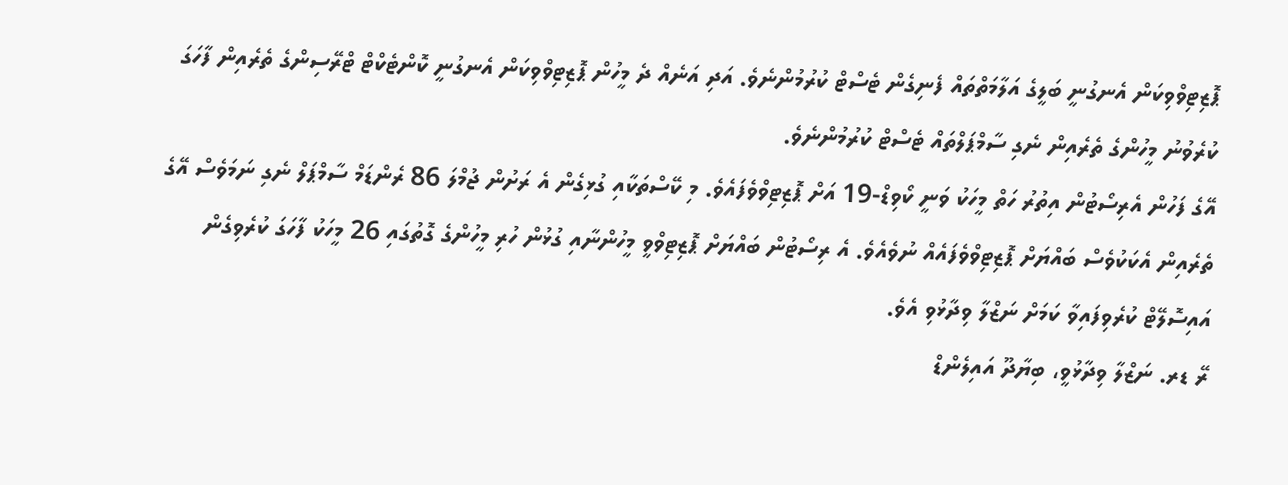ޕޮޒިޓިވްވިކަން އެނގުނީ ބަލީގެ އަލާމަތްތައް ފެނިގެން ޓެސްޓް ކުރުމުންނެވެ. އަދި އަނެއް ދެ މީހުން ޕޮޒިޓިވްވިކަން އެނގުނީ ކޮންޓެކްޓް ޓްރޭސިންގެ ތެރެއިން ފާހަގަ ކުރެވުނު މީހުންގެ ތެރެއިން ނެގި ސާމްޕަލްތައް ޓެސްޓް ކުރުމުންނެވެ.
އޭގެ ފަހުން އެރިސޯޓުން އިތުރު ހަތް މީހަކު ވަނީ ކޯވިޑް-19 އަށް ޕޮޒިޓިވްވެފައެވެ. މި ކޭސްތަކާއި ގުޅިގެން އެ ރަށުން ޖުމްލަ 86 ރެންޑަމް ސާމްޕަލް ނެގި ނަމަވެސް އޭގެ ތެރެއިން އެކަކުވެސް ބައްޔަށް ޕޮޒިޓިވްވެފައެއް ނުވެއެވެ. އެ ރިސޯޓުން ބައްޔަށް ޕޮޒިޓިވްވީ މީހުންނާއި ގުޅުން ހުރި މީހުންގެ ގޮތުގައި 26 މީހަކު ފާހަގަ ކުރެވިގެން އައިސޮލޭޓް ކުރެވިފައިވާ ކަމަށް ނަޒްލާ ވިދާޅުވި އެވެ.
ރޭ ޑރ. ނަޒްލާ ވިދާޅުވީ، ބިޔާދޫ އައިލެންޑް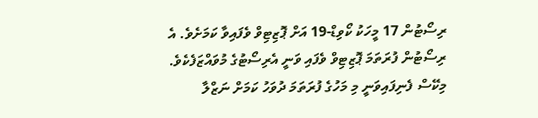ރިސޯޓުން 17 މީހަކު ކޯވިޑް-19 އަށް ޕޮޒިޓިވް ވެފައިވާ ކަމަށެވެ. އެ ރިސޯޓުން ފުރަތަމަ ޕޮޒިޓިވް ވެފައި ވަނީ އެރިސޯޓުގެ މުވައްޒަފެކެވެ. މިކޭސް ފެނިފައިވަނީ މި މަހުގެ ފުރަތަމަ ދުވަހު ކަމަށް ނަޒްލާ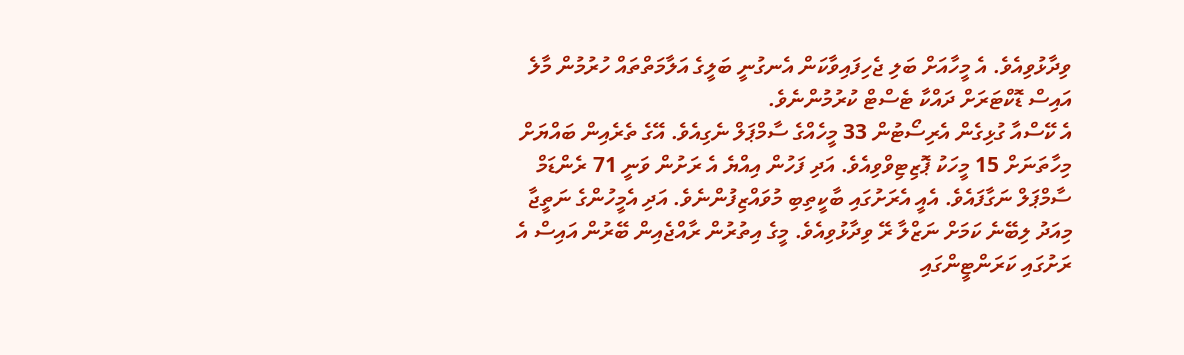ވިދާޅުވިއެވެ. އެ މީހާއަށް ބަލި ޖެހިފައިވާކަން އެނގުނީ ބަލީގެ އަލާމަތްތައް ހުރުމުން މާލެ އައިސް ޑޮކްޓަރަށް ދައްކާ ޓެސްޓް ކުރުމުންނެވެ.
އެ ކޭސްއާ ގުޅިގެން އެރިސޯޓުން 33 މީހެއްގެ ސާމްޕަލް ނެގިއެވެ. އޭގެ ތެރެއިން ބައްޔަށް މިހާތަނަށް 15 މީހަކު ޕޮޒިޓިވްވިއެވެ. އަދި ފަހުން އިއްޔެ އެ ރަށުން ވަނީ 71 ރެންޑަމް ސާމްޕަލް ނަގާފައެވެ. އެއީ އެރަށުގައި ބާކީތިބި މުވައްޒިފުންނެވެ. އަދި އެމީހުންގެ ނަތީޖާ މިއަދު ލިބޭނެ ކަމަށް ނަޒްލާ ރޭ ވިދާޅުވިއެވެ. މީގެ އިތުރުން ރާއްޖެއިން ބޭރުން އައިސް އެ ރަށުގައި ކަރަންޓީންގައި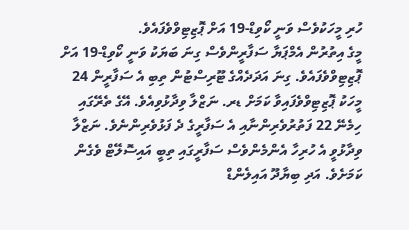ހުރި މީހަކުވެސް ވަނީ ކޯވިޑް-19 އަށް ޕޮޒިޓިވްވެފައެވެ.
މީގެ އިތުރުން އެމްޕަޔާ ސަފާރީންވެސް ގިނަ ބަޔަކު ވަނީ ކޯވިޑް-19 އަށް ޕޮޒިޓިވްވެފައެވެ. ގިނަ އަދަދެއްގެ ޓޫރިސްޓުން ތިބި އެ ސަފާރީން 24 މީހަކު ޕޮޒިޓިވްވެފައިވާ ކަމަށް ޑރ. ނަޒްލާ ވިދާޅުވިއެވެ. އޭގެ ތެރޭގައި ހިމެނޭ 22 ފަތުރުވެރިންނާއި އެ ސަފާރީގެ ދެ ފަޅުވެރިންނެވެ. ނަޒްލާ ވިދާޅުވީ އެ ހުރިހާ އެންމެންވެސް ސަފާރީގައި ތިބީ އައިސޮލޭޓް ވެގެން ކަމަށެވެ. އަދި ބިޔާދޫ އައިލެންޑް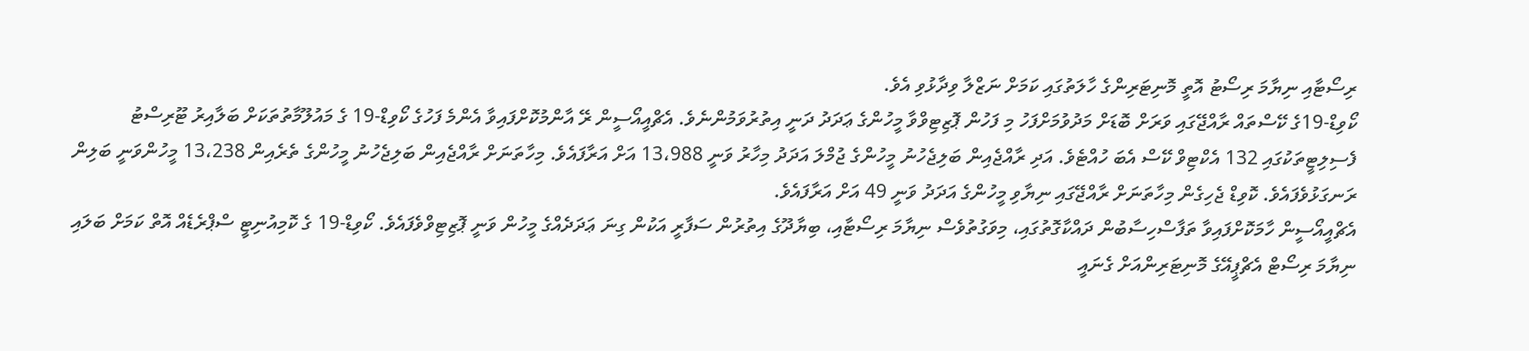ރިސޯޓާއި ނިޔާމަ ރިސޯޓު އޮތީ މޮނިޓަރިންގެ ހާލަތުގައި ކަމަށް ނަޒްލާ ވިދާޅުވި އެވެ.
ކޯވިޑް-19ގެ ކޭސްތައް ރާއްޖޭގައި ވަރަށް ބޮޑަށް މަދުވުމަށްފަހު މި ފަހުން ޕޮޒިޓިވްވާ މީހުންގެ ޢަދަދު ދަނީ އިތުރުވަމުންނެވެ. އެޗްއީއޯސީން ރޭ އާންމުކޮށްފައިވާ އެންމެ ފަހުގެ ކޯވިޑް-19 ގެ މައުލޫމާތުތަކަށް ބަލާއިރު ޓޫރިސްޓު ފެސިލިޓީތަކުގައި 132 އެކްޓިވް ކޭސް އެބަ ހުއްޓެވެ. އަދި ރާއްޖެއިން ބަލިޖެހުނު މީހުންގެ ޖުމްލަ އަދަދު މިހާރު ވަނީ 13،988 އަށް އަރާފައެވެ. މިހާތަނަށް ރާއްޖެއިން ބަލިޖެހުނު މީހުންގެ ތެރެއިން 13،238 މީހުންވަނީ ބަލިން ރަނގަޅުވެފައެވެ. ކޮވިޑް ޖެހިގެން މިހާތަނަށް ރާއްޖޭގައި ނިޔާވި މީހުންގެ އަދަދު ވަނީ 49 އަށް އަރާފައެވެ.
އެޗްއީއޯސީން ހާމަކޮށްފައިވާ ތަފާސްހިސާބުން ދައްކާގޮތުގައި، މިވަގުތުވެސް ނިޔާމަ ރިސޯޓާއި، ބިޔާދޫގެ އިތުރުން ސަފާރީ އަކުން ގިނަ ޢަދަދެއްގެ މީހުން ވަނީ ޕޮޒިޓިވްވެފައެވެ. ކޯވިޑް-19 ގެ ކޮމިއުނިޓީ ސްޕްރެޑެއް އޮތް ކަމަށް ބަލައި ނިޔާމަ ރިސޯޓް އެޗްޕީއޭގެ މޮނިޓަރިންއަށް ގެނައީ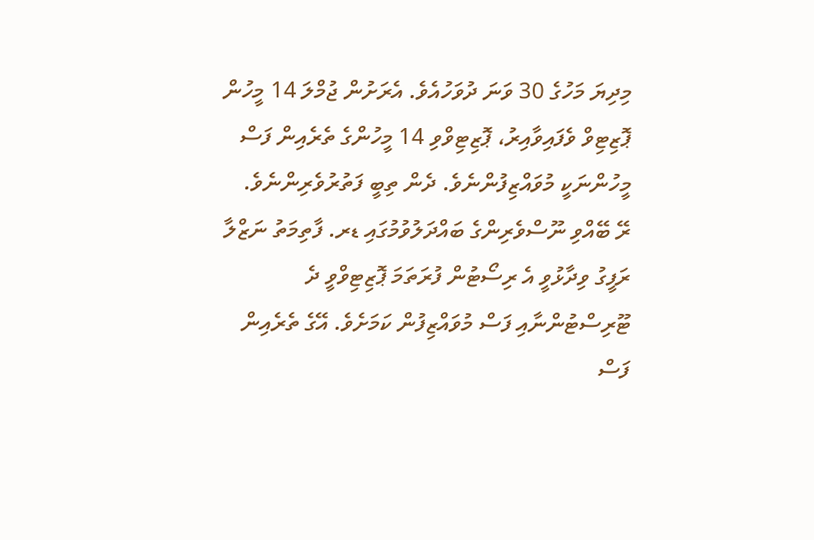މިދިޔަ މަހުގެ 30 ވަނަ ދުވަހުއެވެ. އެރަށުން ޖުމްލަ 14 މީހުން ޕޮޒިޓިވް ވެފައިވާއިރު، ޕޮޒިޓިވްވި 14 މީހުންގެ ތެރެއިން ފަސް މީހުންނަކީ މުވައްޒިފުންނެވެ. ދެން ތިބީ ފަތުރުވެރިންނެވެ.
ރޭ ބޭއްވި ނޫސްވެރިންގެ ބައްދަލުވުމުގައި ޑރ. ފާތިމަތު ނަޒްލާ ރަފީގު ވިދާޅުވީ އެ ރިސޯޓުން ފުރަތަމަ ޕޮޒިޓިވްވީ ދެ ޓޫރިސްޓުންނާއި ފަސް މުވައްޒިފުން ކަމަށެވެ. އޭގެ ތެރެއިން ފަސް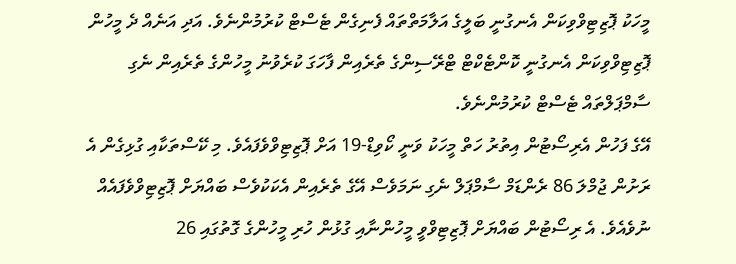މީހަކު ޕޮޒިޓިވްވިކަން އެނގުނީ ބަލީގެ އަލާމަތްތައް ފެނިގެން ޓެސްޓް ކުރުމުންނެވެ. އަދި އަނެއް ދެ މީހުން ޕޮޒިޓިވްވިކަން އެނގުނީ ކޮންޓެކްޓް ޓްރޭސިންގެ ތެރެއިން ފާހަގަ ކުރެވުނު މީހުންގެ ތެރެއިން ނެގި ސާމްޕަލްތައް ޓެސްޓް ކުރުމުންނެވެ.
އޭގެ ފަހުން އެރިސޯޓުން އިތުރު ހަތް މީހަކު ވަނީ ކޯވިޑް-19 އަށް ޕޮޒިޓިވްވެފައެވެ. މި ކޭސްތަކާއި ގުޅިގެން އެ ރަށުން ޖުމްލަ 86 ރެންޑަމް ސާމްޕަލް ނެގި ނަމަވެސް އޭގެ ތެރެއިން އެކަކުވެސް ބައްޔަށް ޕޮޒިޓިވްވެފައެއް ނުވެއެވެ. އެ ރިސޯޓުން ބައްޔަށް ޕޮޒިޓިވްވީ މީހުންނާއި ގުޅުން ހުރި މީހުންގެ ގޮތުގައި 26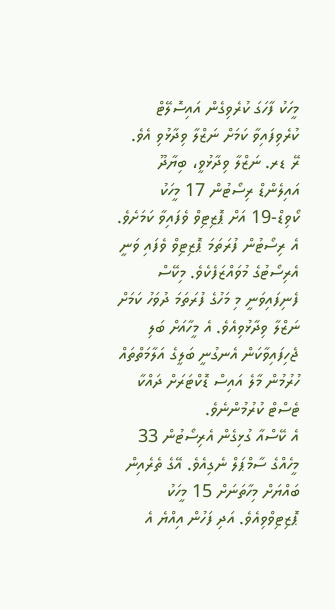މީހަކު ފާހަގަ ކުރެވިގެން އައިސޮލޭޓް ކުރެވިފައިވާ ކަމަށް ނަޒްލާ ވިދާޅުވި އެވެ.
ރޭ ޑރ. ނަޒްލާ ވިދާޅުވީ، ބިޔާދޫ އައިލެންޑް ރިސޯޓުން 17 މީހަކު ކޯވިޑް-19 އަށް ޕޮޒިޓިވް ވެފައިވާ ކަމަށެވެ. އެ ރިސޯޓުން ފުރަތަމަ ޕޮޒިޓިވް ވެފައި ވަނީ އެރިސޯޓުގެ މުވައްޒަފެކެވެ. މިކޭސް ފެނިފައިވަނީ މި މަހުގެ ފުރަތަމަ ދުވަހު ކަމަށް ނަޒްލާ ވިދާޅުވިއެވެ. އެ މީހާއަށް ބަލި ޖެހިފައިވާކަން އެނގުނީ ބަލީގެ އަލާމަތްތައް ހުރުމުން މާލެ އައިސް ޑޮކްޓަރަށް ދައްކާ ޓެސްޓް ކުރުމުންނެވެ.
އެ ކޭސްއާ ގުޅިގެން އެރިސޯޓުން 33 މީހެއްގެ ސާމްޕަލް ނެގިއެވެ. އޭގެ ތެރެއިން ބައްޔަށް މިހާތަނަށް 15 މީހަކު ޕޮޒިޓިވްވިއެވެ. އަދި ފަހުން އިއްޔެ އެ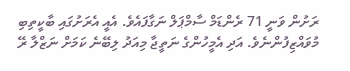ރަށުން ވަނީ 71 ރެންޑަމް ސާމްޕަލް ނަގާފައެވެ. އެއީ އެރަށުގައި ބާކީތިބި މުވައްޒިފުންނެވެ. އަދި އެމީހުންގެ ނަތީޖާ މިއަދު ލިބޭނެ ކަމަށް ނަޒްލާ ރޭ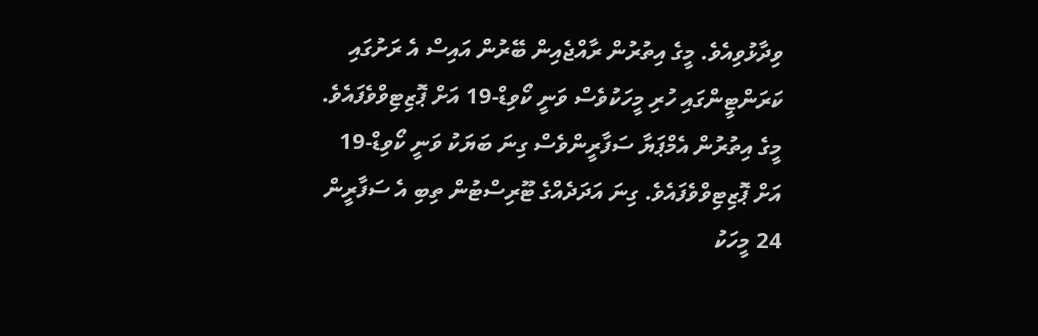ވިދާޅުވިއެވެ. މީގެ އިތުރުން ރާއްޖެއިން ބޭރުން އައިސް އެ ރަށުގައި ކަރަންޓީންގައި ހުރި މީހަކުވެސް ވަނީ ކޯވިޑް-19 އަށް ޕޮޒިޓިވްވެފައެވެ.
މީގެ އިތުރުން އެމްޕަޔާ ސަފާރީންވެސް ގިނަ ބަޔަކު ވަނީ ކޯވިޑް-19 އަށް ޕޮޒިޓިވްވެފައެވެ. ގިނަ އަދަދެއްގެ ޓޫރިސްޓުން ތިބި އެ ސަފާރީން 24 މީހަކު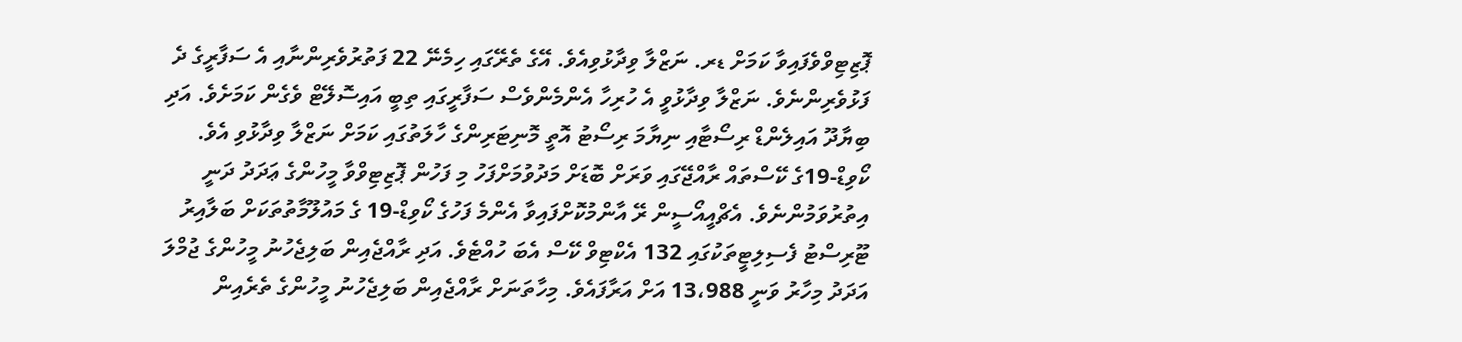ޕޮޒިޓިވްވެފައިވާ ކަމަށް ޑރ. ނަޒްލާ ވިދާޅުވިއެވެ. އޭގެ ތެރޭގައި ހިމެނޭ 22 ފަތުރުވެރިންނާއި އެ ސަފާރީގެ ދެ ފަޅުވެރިންނެވެ. ނަޒްލާ ވިދާޅުވީ އެ ހުރިހާ އެންމެންވެސް ސަފާރީގައި ތިބީ އައިސޮލޭޓް ވެގެން ކަމަށެވެ. އަދި ބިޔާދޫ އައިލެންޑް ރިސޯޓާއި ނިޔާމަ ރިސޯޓު އޮތީ މޮނިޓަރިންގެ ހާލަތުގައި ކަމަށް ނަޒްލާ ވިދާޅުވި އެވެ.
ކޯވިޑް-19ގެ ކޭސްތައް ރާއްޖޭގައި ވަރަށް ބޮޑަށް މަދުވުމަށްފަހު މި ފަހުން ޕޮޒިޓިވްވާ މީހުންގެ ޢަދަދު ދަނީ އިތުރުވަމުންނެވެ. އެޗްއީއޯސީން ރޭ އާންމުކޮށްފައިވާ އެންމެ ފަހުގެ ކޯވިޑް-19 ގެ މައުލޫމާތުތަކަށް ބަލާއިރު ޓޫރިސްޓު ފެސިލިޓީތަކުގައި 132 އެކްޓިވް ކޭސް އެބަ ހުއްޓެވެ. އަދި ރާއްޖެއިން ބަލިޖެހުނު މީހުންގެ ޖުމްލަ އަދަދު މިހާރު ވަނީ 13،988 އަށް އަރާފައެވެ. މިހާތަނަށް ރާއްޖެއިން ބަލިޖެހުނު މީހުންގެ ތެރެއިން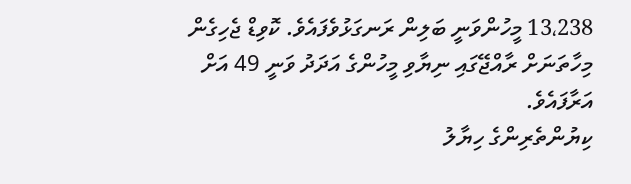13،238 މީހުންވަނީ ބަލިން ރަނގަޅުވެފައެވެ. ކޮވިޑް ޖެހިގެން މިހާތަނަށް ރާއްޖޭގައި ނިޔާވި މީހުންގެ އަދަދު ވަނީ 49 އަށް އަރާފައެވެ.
ކިޔުންތެރިންގެ ހިޔާލު